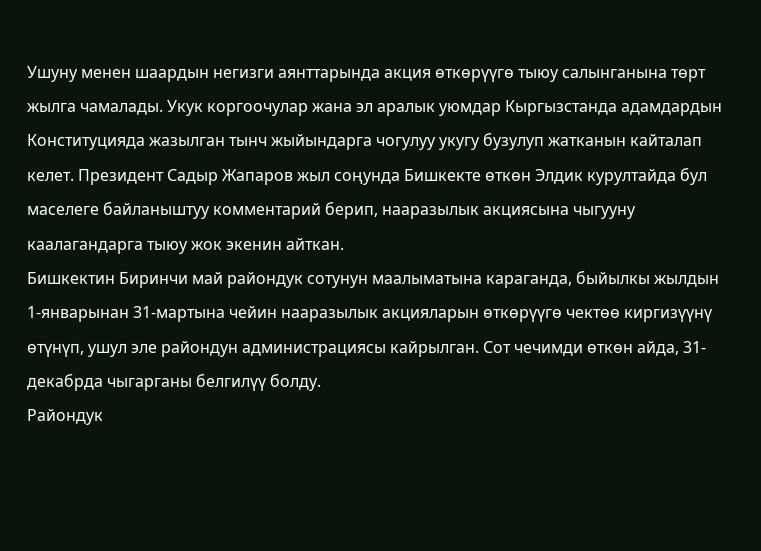Ушуну менен шаардын негизги аянттарында акция өткөрүүгө тыюу салынганына төрт жылга чамалады. Укук коргоочулар жана эл аралык уюмдар Кыргызстанда адамдардын Конституцияда жазылган тынч жыйындарга чогулуу укугу бузулуп жатканын кайталап келет. Президент Садыр Жапаров жыл соңунда Бишкекте өткөн Элдик курултайда бул маселеге байланыштуу комментарий берип, нааразылык акциясына чыгууну каалагандарга тыюу жок экенин айткан.
Бишкектин Биринчи май райондук сотунун маалыматына караганда, быйылкы жылдын 1-январынан 31-мартына чейин нааразылык акцияларын өткөрүүгө чектөө киргизүүнү өтүнүп, ушул эле райондун администрациясы кайрылган. Сот чечимди өткөн айда, 31-декабрда чыгарганы белгилүү болду.
Райондук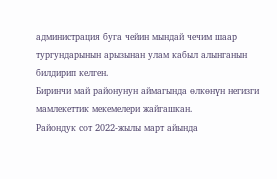администрация буга чейин мындай чечим шаар тургундарынын арызынан улам кабыл алынганын билдирип келген.
Биринчи май районунун аймагында өлкөнүн негизги мамлекеттик мекемелери жайгашкан.
Райондук сот 2022-жылы март айында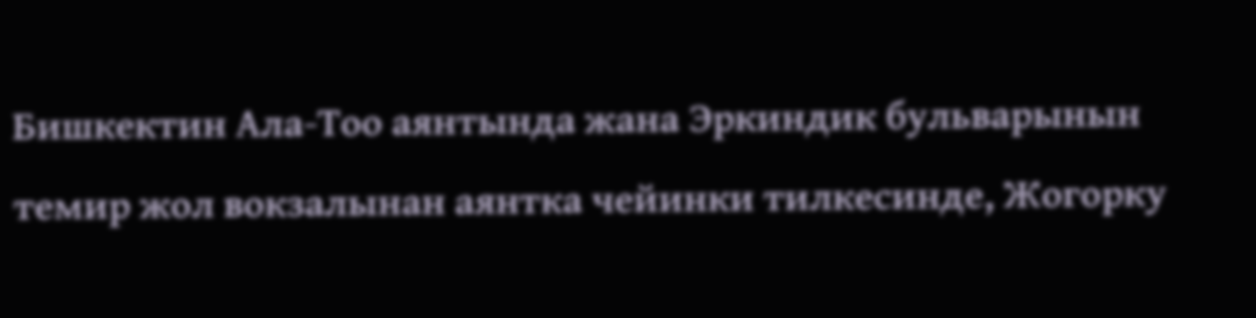Бишкектин Ала-Тоо аянтында жана Эркиндик бульварынын темир жол вокзалынан аянтка чейинки тилкесинде, Жогорку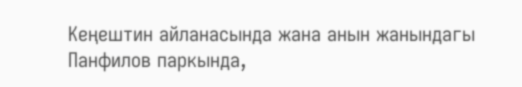Кеңештин айланасында жана анын жанындагы Панфилов паркында,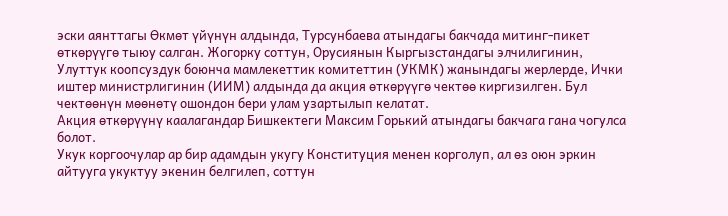эски аянттагы Өкмөт үйүнүн алдында, Турсунбаева атындагы бакчада митинг-пикет өткөрүүгө тыюу салган. Жогорку соттун, Орусиянын Кыргызстандагы элчилигинин, Улуттук коопсуздук боюнча мамлекеттик комитеттин (УКМК) жанындагы жерлерде, Ички иштер министрлигинин (ИИМ) алдында да акция өткөрүүгө чектөө киргизилген. Бул чектөөнүн мөөнөтү ошондон бери улам узартылып келатат.
Акция өткөрүүнү каалагандар Бишкектеги Максим Горький атындагы бакчага гана чогулса болот.
Укук коргоочулар ар бир адамдын укугу Конституция менен корголуп, ал өз оюн эркин айтууга укуктуу экенин белгилеп, соттун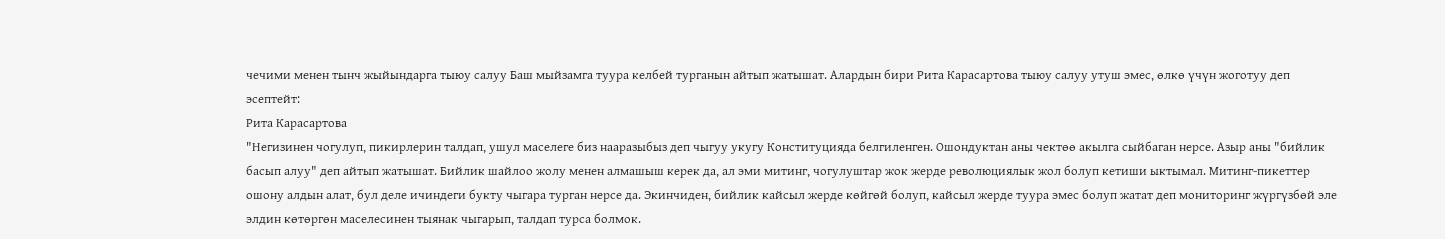чечими менен тынч жыйындарга тыюу салуу Баш мыйзамга туура келбей турганын айтып жатышат. Алардын бири Рита Карасартова тыюу салуу утуш эмес, өлкө үчүн жоготуу деп эсептейт:
Рита Карасартова
"Негизинен чогулуп, пикирлерин талдап, ушул маселеге биз нааразыбыз деп чыгуу укугу Конституцияда белгиленген. Ошондуктан аны чектөө акылга сыйбаган нерсе. Азыр аны "бийлик басып алуу" деп айтып жатышат. Бийлик шайлоо жолу менен алмашыш керек да, ал эми митинг, чогулуштар жок жерде революциялык жол болуп кетиши ыктымал. Митинг-пикеттер ошону алдын алат, бул деле ичиндеги букту чыгара турган нерсе да. Экинчиден, бийлик кайсыл жерде көйгөй болуп, кайсыл жерде туура эмес болуп жатат деп мониторинг жүргүзбөй эле элдин көтөргөн маселесинен тыянак чыгарып, талдап турса болмок.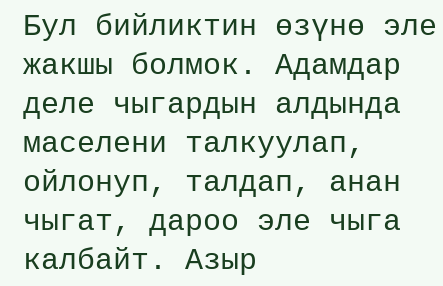Бул бийликтин өзүнө эле жакшы болмок. Адамдар деле чыгардын алдында маселени талкуулап, ойлонуп, талдап, анан чыгат, дароо эле чыга калбайт. Азыр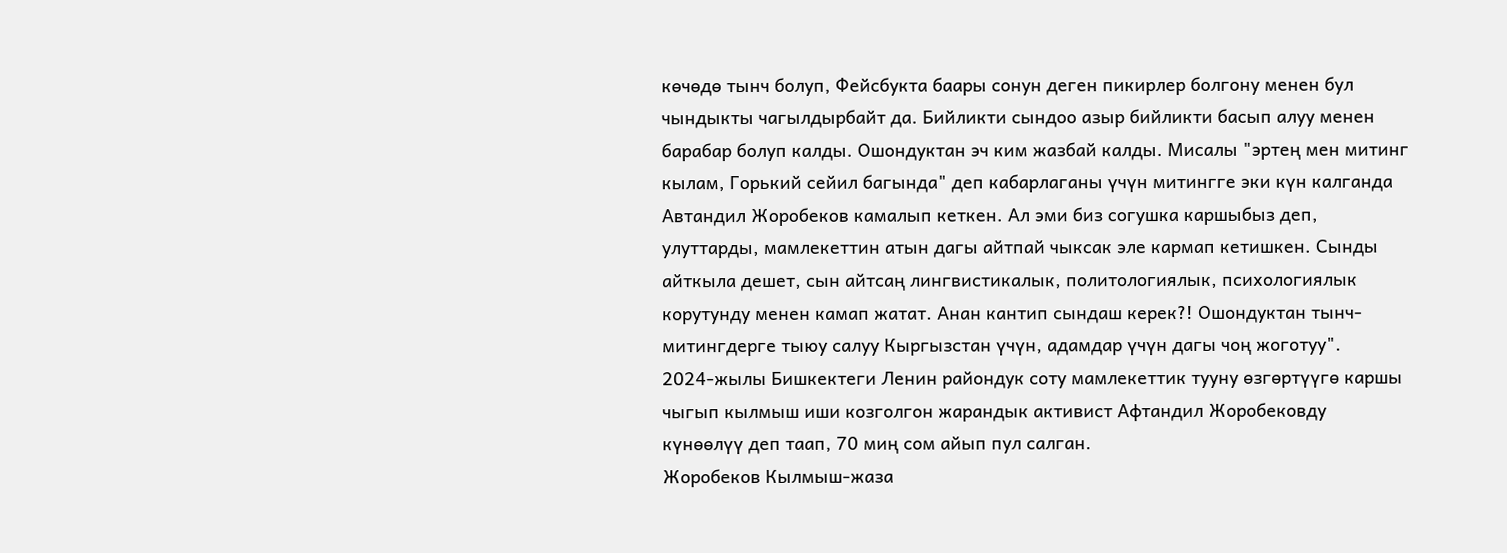көчөдө тынч болуп, Фейсбукта баары сонун деген пикирлер болгону менен бул чындыкты чагылдырбайт да. Бийликти сындоо азыр бийликти басып алуу менен барабар болуп калды. Ошондуктан эч ким жазбай калды. Мисалы "эртең мен митинг кылам, Горький сейил багында" деп кабарлаганы үчүн митингге эки күн калганда Автандил Жоробеков камалып кеткен. Ал эми биз согушка каршыбыз деп, улуттарды, мамлекеттин атын дагы айтпай чыксак эле кармап кетишкен. Сынды айткыла дешет, сын айтсаң лингвистикалык, политологиялык, психологиялык корутунду менен камап жатат. Анан кантип сындаш керек?! Ошондуктан тынч-митингдерге тыюу салуу Кыргызстан үчүн, адамдар үчүн дагы чоң жоготуу".
2024-жылы Бишкектеги Ленин райондук соту мамлекеттик тууну өзгөртүүгө каршы чыгып кылмыш иши козголгон жарандык активист Афтандил Жоробековду күнөөлүү деп таап, 70 миң сом айып пул салган.
Жоробеков Кылмыш-жаза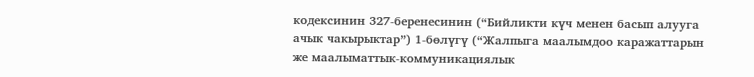кодексинин 327-беренесинин (“Бийликти күч менен басып алууга ачык чакырыктар”) 1-бөлүгү (“Жалпыга маалымдоо каражаттарын же маалыматтык-коммуникациялык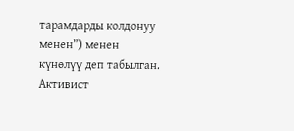тарамдарды колдонуу менен”) менен күнөлүү деп табылган. Активист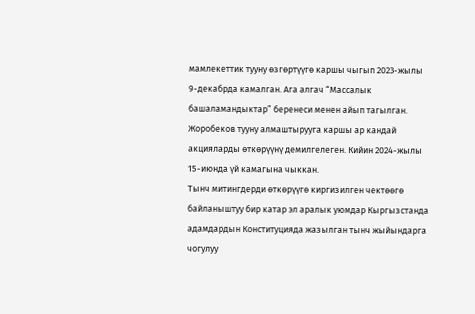мамлекеттик тууну өзгөртүүгө каршы чыгып 2023-жылы 9-декабрда камалган. Ага алгач “Массалык башаламандыктар” беренеси менен айып тагылган. Жоробеков тууну алмаштырууга каршы ар кандай акцияларды өткөрүүнү демилгелеген. Кийин 2024-жылы 15-июнда үй камагына чыккан.
Тынч митингдерди өткөрүүгө киргизилген чектөөгө байланыштуу бир катар эл аралык уюмдар Кыргызстанда адамдардын Конституцияда жазылган тынч жыйындарга чогулуу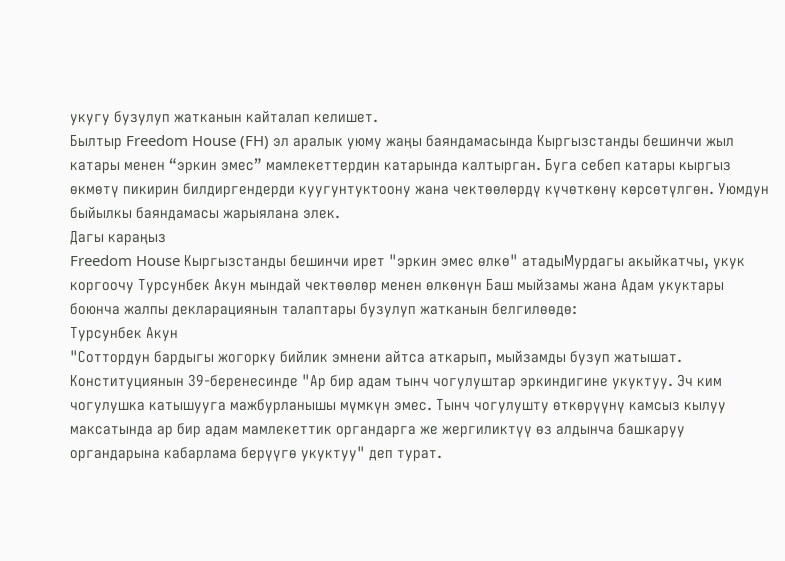укугу бузулуп жатканын кайталап келишет.
Былтыр Freedom House (FH) эл аралык уюму жаңы баяндамасында Кыргызстанды бешинчи жыл катары менен “эркин эмес” мамлекеттердин катарында калтырган. Буга себеп катары кыргыз өкмөтү пикирин билдиргендерди куугунтуктоону жана чектөөлөрдү күчөткөнү көрсөтүлгөн. Уюмдун быйылкы баяндамасы жарыялана элек.
Дагы караңыз
Freedom House Кыргызстанды бешинчи ирет "эркин эмес өлкө" атадыМурдагы акыйкатчы, укук коргоочу Турсунбек Акун мындай чектөөлөр менен өлкөнүн Баш мыйзамы жана Адам укуктары боюнча жалпы декларациянын талаптары бузулуп жатканын белгилөөдө:
Турсунбек Акун
"Соттордун бардыгы жогорку бийлик эмнени айтса аткарып, мыйзамды бузуп жатышат. Конституциянын 39-беренесинде "Ар бир адам тынч чогулуштар эркиндигине укуктуу. Эч ким чогулушка катышууга мажбурланышы мүмкүн эмес. Тынч чогулушту өткөрүүнү камсыз кылуу максатында ар бир адам мамлекеттик органдарга же жергиликтүү өз алдынча башкаруу органдарына кабарлама берүүгө укуктуу" деп турат.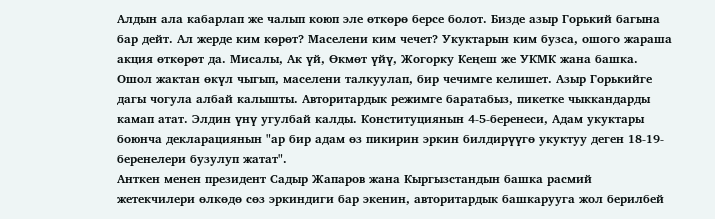Алдын ала кабарлап же чалып коюп эле өткөрө берсе болот. Бизде азыр Горький багына бар дейт. Ал жерде ким көрөт? Маселени ким чечет? Укуктарын ким бузса, ошого жараша акция өткөрөт да. Мисалы, Ак үй, Өкмөт үйү, Жогорку Кеңеш же УКМК жана башка. Ошол жактан өкүл чыгып, маселени талкуулап, бир чечимге келишет. Азыр Горькийге дагы чогула албай калышты. Авторитардык режимге баратабыз, пикетке чыккандарды камап атат. Элдин үнү угулбай калды. Конституциянын 4-5-беренеси, Адам укуктары боюнча декларациянын "ар бир адам өз пикирин эркин билдирүүгө укуктуу деген 18-19-беренелери бузулуп жатат".
Анткен менен президент Садыр Жапаров жана Кыргызстандын башка расмий жетекчилери өлкөдө сөз эркиндиги бар экенин, авторитардык башкарууга жол берилбей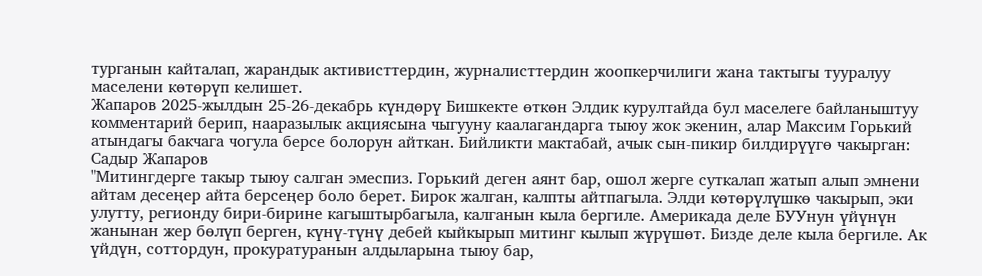турганын кайталап, жарандык активисттердин, журналисттердин жоопкерчилиги жана тактыгы тууралуу маселени көтөрүп келишет.
Жапаров 2025-жылдын 25-26-декабрь күндөрү Бишкекте өткөн Элдик курултайда бул маселеге байланыштуу комментарий берип, нааразылык акциясына чыгууну каалагандарга тыюу жок экенин, алар Максим Горький атындагы бакчага чогула берсе болорун айткан. Бийликти мактабай, ачык сын-пикир билдирүүгө чакырган:
Садыр Жапаров
"Митингдерге такыр тыюу салган эмеспиз. Горький деген аянт бар, ошол жерге суткалап жатып алып эмнени айтам десеңер айта берсеңер боло берет. Бирок жалган, калпты айтпагыла. Элди көтөрүлүшкө чакырып, эки улутту, регионду бири-бирине кагыштырбагыла, калганын кыла бергиле. Америкада деле БУУнун үйүнүн жанынан жер бөлүп берген, күнү-түнү дебей кыйкырып митинг кылып жүрүшөт. Бизде деле кыла бергиле. Ак үйдүн, соттордун, прокуратуранын алдыларына тыюу бар,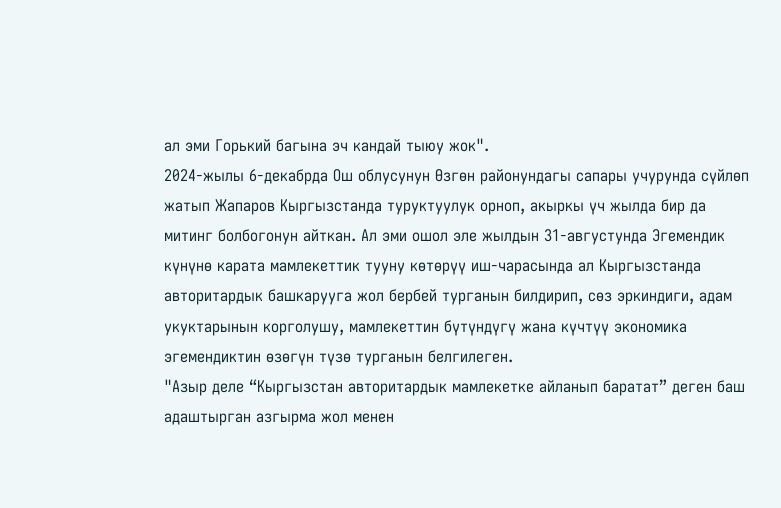ал эми Горький багына эч кандай тыюу жок".
2024-жылы 6-декабрда Ош облусунун Өзгөн районундагы сапары учурунда сүйлөп жатып Жапаров Кыргызстанда туруктуулук орноп, акыркы үч жылда бир да митинг болбогонун айткан. Ал эми ошол эле жылдын 31-августунда Эгемендик күнүнө карата мамлекеттик тууну көтөрүү иш-чарасында ал Кыргызстанда авторитардык башкарууга жол бербей турганын билдирип, сөз эркиндиги, адам укуктарынын корголушу, мамлекеттин бүтүндүгү жана күчтүү экономика эгемендиктин өзөгүн түзө турганын белгилеген.
"Азыр деле “Кыргызстан авторитардык мамлекетке айланып баратат” деген баш адаштырган азгырма жол менен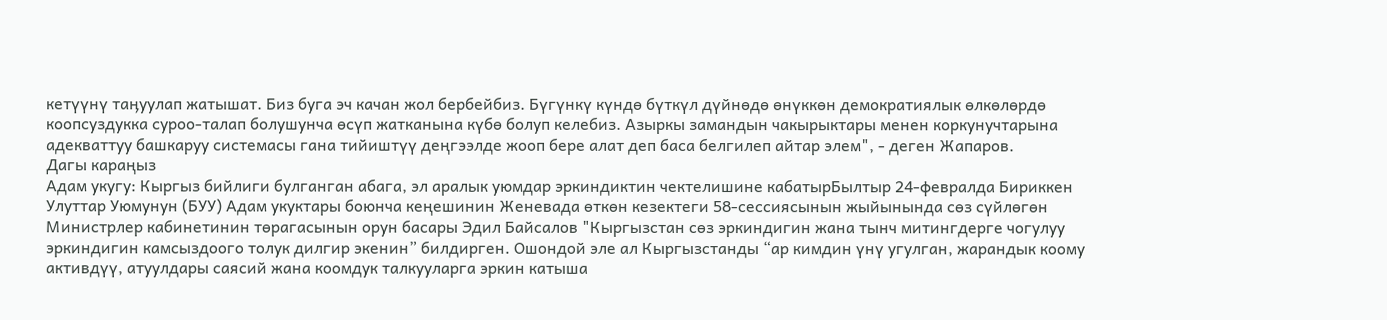кетүүнү таӊуулап жатышат. Биз буга эч качан жол бербейбиз. Бүгүнкү күндө бүткүл дүйнөдө өнүккөн демократиялык өлкөлөрдө коопсуздукка суроо-талап болушунча өсүп жатканына күбө болуп келебиз. Азыркы замандын чакырыктары менен коркунучтарына адекваттуу башкаруу системасы гана тийиштүү деңгээлде жооп бере алат деп баса белгилеп айтар элем", - деген Жапаров.
Дагы караңыз
Адам укугу: Кыргыз бийлиги булганган абага, эл аралык уюмдар эркиндиктин чектелишине кабатырБылтыр 24-февралда Бириккен Улуттар Уюмунун (БУУ) Адам укуктары боюнча кеңешинин Женевада өткөн кезектеги 58-сессиясынын жыйынында сөз сүйлөгөн Министрлер кабинетинин төрагасынын орун басары Эдил Байсалов "Кыргызстан сөз эркиндигин жана тынч митингдерге чогулуу эркиндигин камсыздоого толук дилгир экенин” билдирген. Ошондой эле ал Кыргызстанды “ар кимдин үнү угулган, жарандык коому активдүү, атуулдары саясий жана коомдук талкууларга эркин катыша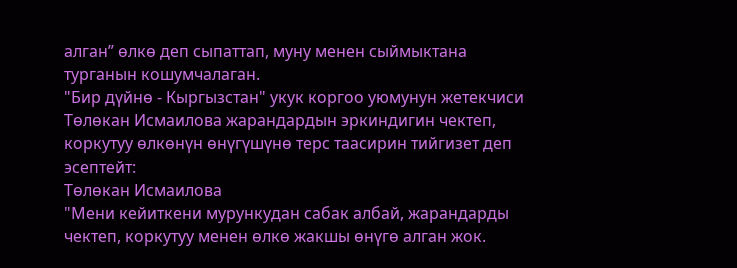алган” өлкө деп сыпаттап, муну менен сыймыктана турганын кошумчалаган.
"Бир дүйнө - Кыргызстан" укук коргоо уюмунун жетекчиси Төлөкан Исмаилова жарандардын эркиндигин чектеп, коркутуу өлкөнүн өнүгүшүнө терс таасирин тийгизет деп эсептейт:
Төлөкан Исмаилова
"Мени кейиткени мурункудан сабак албай, жарандарды чектеп, коркутуу менен өлкө жакшы өнүгө алган жок.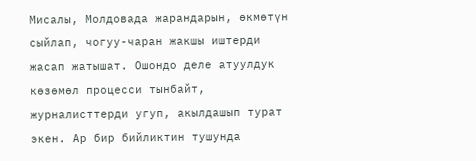Мисалы, Молдовада жарандарын, өкмөтүн сыйлап, чогуу-чаран жакшы иштерди жасап жатышат. Ошондо деле атуулдук көзөмөл процесси тынбайт, журналисттерди угуп, акылдашып турат экен. Ар бир бийликтин тушунда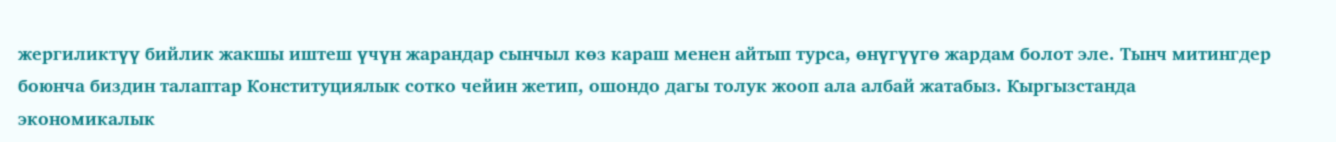жергиликтүү бийлик жакшы иштеш үчүн жарандар сынчыл көз караш менен айтып турса, өнүгүүгө жардам болот эле. Тынч митингдер боюнча биздин талаптар Конституциялык сотко чейин жетип, ошондо дагы толук жооп ала албай жатабыз. Кыргызстанда экономикалык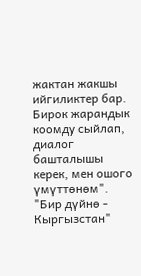жактан жакшы ийгиликтер бар. Бирок жарандык коомду сыйлап, диалог башталышы керек, мен ошого үмүттөнөм".
"Бир дүйнө - Кыргызстан"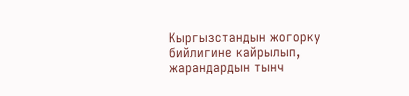Кыргызстандын жогорку бийлигине кайрылып, жарандардын тынч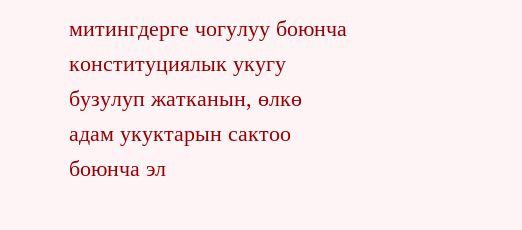митингдерге чогулуу боюнча конституциялык укугу бузулуп жатканын, өлкө адам укуктарын сактоо боюнча эл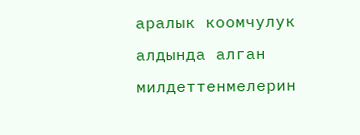аралык коомчулук алдында алган милдеттенмелерин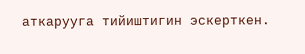аткарууга тийиштигин эскерткен.